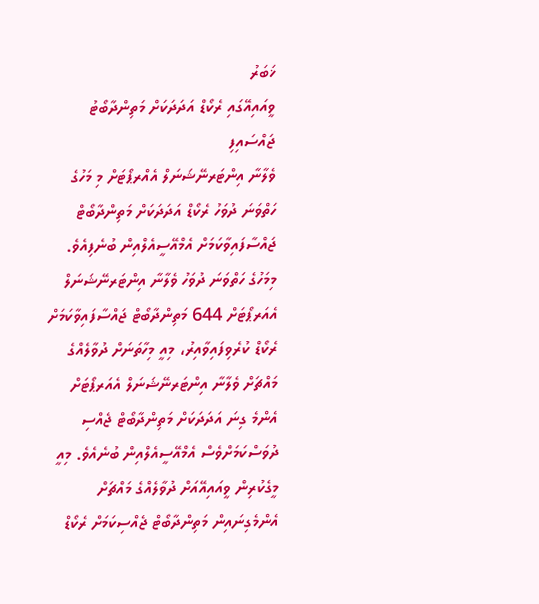ޚަބަރު
ވީއައިއޭގައި ރެކޯޑް އަދަދަކަށް މަތިންދާބޯޓު ޖައްސައިފި
ވެލާނާ އިންޓަރނޭޝަނަލް އެއްރޕޯޓަށް މި މަހުގެ ހަތްވަނަ ދުވަހު ރެކޯޑް އަދަދަކަށް މަތިންދާބޯޓް ޖައްސާފައިވާކަމަށް އެމްއޭސީއެލްއިން ބުނެފިއެވެ.
މިމަހުގެ ހަތްވަނަ ދުވަހު ވެލާނާ އިންޓަރނޭޝަނަލް އެއަރޕޯޓަށް 644 މަތިންދާބޯޓް ޖައްސާފައިވާކަމަށް ރެކޯޑް ކުރެވިފައިވާއިރު، މިއީ މިހާތަނަށް ދުވާލެއްގެ މައްޗަށް ވެލާނާ އިންޓަރނޭޝަނަލް އެއަރޕޯޓަށް އެންމެ ގިނަ އަދަދަކަށް މަތިންދާބޯޓް ޖެއްސި ދުވަސްކަމަށްވެސް އެމްއޭސީއެލްއިން ބުނެއެވެ. މިއީ މީގެކުރިން ވީއައިއޭއަށް ދުވާލެއްގެ މައްޗަށް އެންމެގިނައިން މަތިންދާބޯޓް ޖެއްސިކަމަށް ރެކޯޑް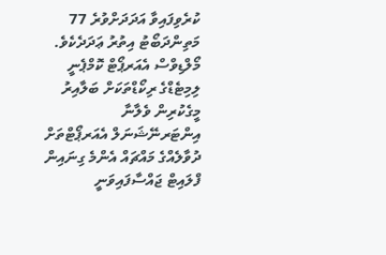ކުރެވިފައިވާ އަދަދަށްވުރެ 77 މަތިންދަބޯޓު އިތުރު ޢަދަދެކެވެ.
މޯލްޑިވްސް އެއަރޕޯޓް ކޮމްޕެނީ ލިމިޓެޑްގެ ރިކޯޑްތަކަށް ބަލާއިރު މީގެކުރިން ވެލާނާ އިންޓަރނޭޝަނަލް އެއަރޕޯޓްތަށް ދުވާލެއްގެ މައްޗައް އެންމެ ގިނައިން ފްލައިޓް ޖައްސާފައިވަނީ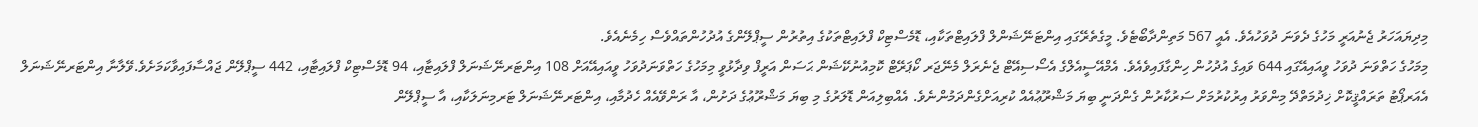މިދިޔައަހަރު ޖެނުއަރީ މަހުގެ ދެވަނަ ދުވަހުއެވެ. އެއީ 567 މަތިންދާބޯޓެވެ. މީގެތެރޭގައި އިންޓަނޭޝަންލް ފްލައިޓްތަކާއި، ޑޮމެސްޓިކް ފްލައިޓްތަކުގެ އިތުރުން ސީޕްލޭންގެ އުދުހުންތައްވެސް ހިމެނެއެވެ.
މިމަހުގެ ހަތްވަނަ ދުވަހު ވީއައިއޭގައި 644 ވައިގެ އުދުހުން ހިންގާފައިވެއެވެ. އެމްއޭސީއެލްގެ އެސޯސިއޭޓް ޖެނެރަލް މެނޭޖަރ ކޯޕަރޭޓް ކޮމިއުނުކޭޝަން ޙަސަން އަރީފް ވިދާޅުވީ މިމަހުގެ ހަތްވަނަދުވަހު ވީއައިއޭއަށް 108 އިންޓަރނޭޝަނަލް ފްލައިޓާއި، 94 ޑޮމެސްޓިކް ފްލައިޓާއި، 442 ސީޕްލޭން ޖައްސާފައިވާކަމަށެވެ.ވޭލާނާ އިންޓަރނޭޝަނަލް އެއަރޕޯޓު ތަރައްޤީކޮށް ޚިދުމަތްދޭ މިންވަރު އިރުކުރުމަށް ސަރުކާރުން ގެންދަނީ ބިޔަ މަޝްރޫޢުއެއް ކުރިއަށްގެންދަމުންނެވެ. އެއްބިލިއަން ޑޮލަރުގެ މި ބިޔަ މަޝްރޫޢުގެ ދަށުން، އާ ރަންވޭއެއް ހެދުމާއި، އިންޓަރނޭޝަނަލް ޓަރމިނަލަކާއި، އާ ސީޕްލޭން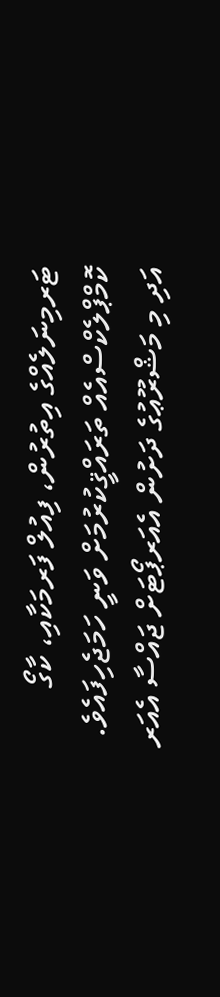ޓަރމިނަލެއްގެ އިތުރުން، ފިއުލް ފަރމަކާއި، ކާގޯ ކޮމްޕްލެކްސްއެއް ތަރައްޤީކުރުމަށް ވަނީ ހަމަޖެހިފައެވެ. އަދި މި މަޝްރޫޢުގެ ދަށުން އެއަރޕޯޓަށް ޖައްސާ އެއަރ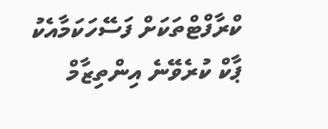ކްރާފްޓްތަކަށް ފަސޭހަކަމާއެކު ޕާކް ކުރެވޭނެ އިންތިޒާމް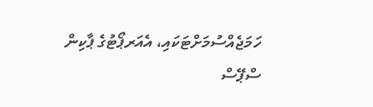ހަމަޖެއްސުމަށްޓަކައި، އެއަރޕޯޓުގެ ޕާކިން ސްޕޭސް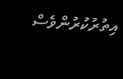އިތުރުކުރުންވެސް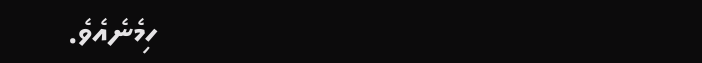ހިމެނެއެވެ.